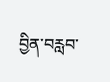བྱིན་བརླབ་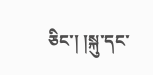ཅིང་། །སྐུ་དང་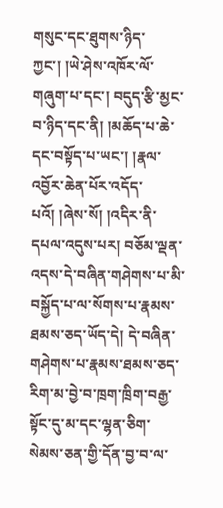གསུང་དང་ཐུགས་ཉིད་ཀྱང་། །ཡེ་ཤེས་འཁོར་ལོ་གཞུག་པ་དང་། བདུད་རྩི་མྱང་བ་ཉིད་དང་ནི། །མཆོད་པ་ཆེ་དང་བསྟོད་པ་ཡང་། །རྣལ་འབྱོར་ཆེན་པོར་འདོད་པའོ། །ཞེས་སོ། །འདིར་ནི་དཔལ་འདུས་པར། བཅོམ་ལྡན་འདས་དེ་བཞིན་གཤེགས་པ་མི་བསྐྱོད་པ་ལ་སོགས་པ་རྣམས་ཐམས་ཅད་ཡོད་དེ། དེ་བཞིན་གཤེགས་པ་རྣམས་ཐམས་ཅད་རིག་མ་བྱེ་བ་ཁྲག་ཁྲིག་བརྒྱ་སྟོང་དུ་མ་དང་ལྷན་ཅིག་སེམས་ཅན་གྱི་དོན་བྱ་བ་ལ་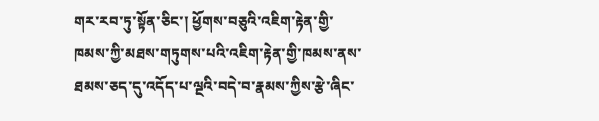གར་རབ་ཏུ་སྟོན་ཅིང་། ཕྱོགས་བཅུའི་འཇིག་རྟེན་གྱི་ཁམས་ཀྱི་མཐས་གཏུགས་པའི་འཇིག་རྟེན་གྱི་ཁམས་ནས་ཐམས་ཅད་དུ་འདོད་པ་ལྔའི་བདེ་བ་རྣམས་ཀྱིས་རྩེ་ཞིང་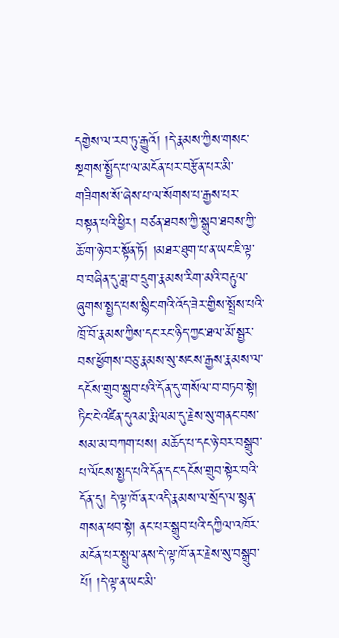དགྱེས་ལ་རབ་ཏུ་རྒྱུའོ། །དེ་རྣམས་ཀྱིས་གསང་སྔགས་སྤྱོད་པ་ལ་མངོན་པར་བརྩོན་པར་མི་གཟིགས་སོ་ཞེས་པ་ལ་སོགས་པ་རྒྱས་པར་བསྟན་པའི་ཕྱིར། བཙན་ཐབས་ཀྱི་སྒྲུབ་ཐབས་ཀྱི་ཆོ་ག་ཉེ་བར་སྟོན་ཏོ། །མཐར་ཐུག་པ་ན་ཡང་ཇི་ལྟ་བ་བཞིན་དུ་ཟླ་བ་དྲུག་རྣམས་རིག་མའི་བརྟུལ་ཞུགས་སྤྱད་པས་སྙིང་གའི་འོད་ཟེར་གྱིས་སྤྲོས་པའི་ཁྲོ་བོ་རྣམས་ཀྱིས་དང་རང་ཉིད་ཀྱང་ཐལ་མོ་སྦྱར་བས་ཕྱོགས་བཅུ་རྣམས་སུ་སངས་རྒྱས་རྣམས་ལ་དངོས་གྲུབ་སྒྲུབ་པའི་དོན་དུ་གསོལ་བ་བཏབ་སྟེ། ཏིང་ངེ་འཛིན་དུའམ་རྨི་ལམ་དུ་རྗེས་སུ་གནང་བས་སམ་མ་བཀག་པས། མཆོད་པ་དང་ཉེ་བར་བསྒྲུབ་པ་ལོངས་སྤྱད་པའི་དོན་དང་དངོས་གྲུབ་སྟེར་བའི་དོན་དུ། དེ་ལྟ་ཁོ་ནར་འདི་རྣམས་ལ་སྲོད་ལ་སྙན་གསན་ཕབ་སྟེ། ནང་པར་སྒྲུབ་པའི་དཀྱིལ་འཁོར་མངོན་པར་སྤྲུལ་ནས་དེ་ལྟ་ཁོ་ནར་རྗེས་སུ་བསྒྲུབ་པོ། །དེ་ལྟ་ན་ཡང་མི་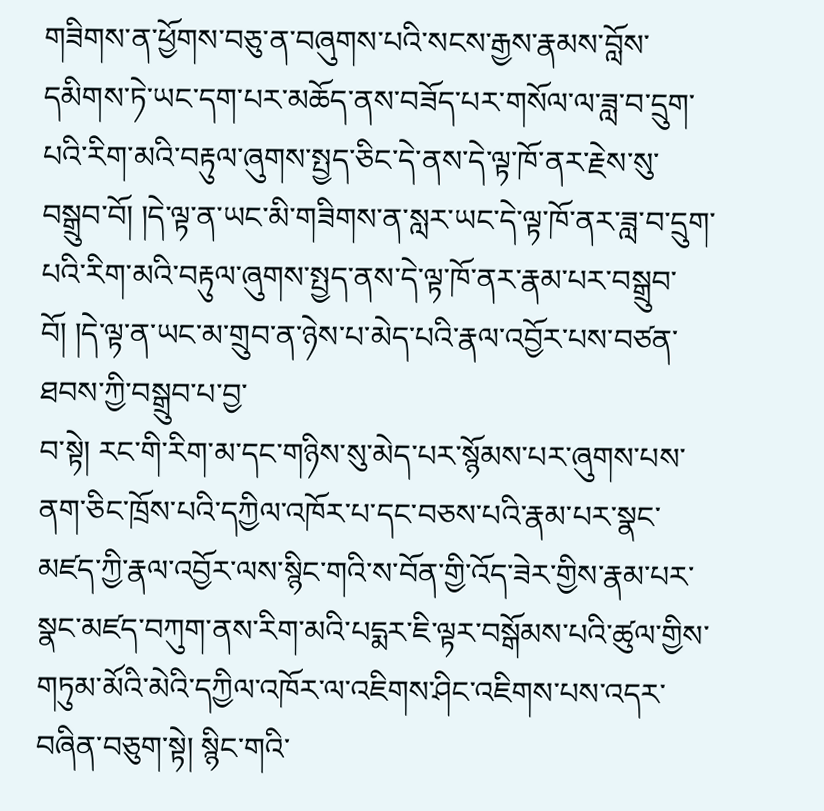གཟིགས་ན་ཕྱོགས་བཅུ་ན་བཞུགས་པའི་སངས་རྒྱས་རྣམས་བློས་དམིགས་ཏེ་ཡང་དག་པར་མཆོད་ནས་བཟོད་པར་གསོལ་ལ་ཟླ་བ་དྲུག་པའི་རིག་མའི་བརྟུལ་ཞུགས་སྤྱད་ཅིང་དེ་ནས་དེ་ལྟ་ཁོ་ནར་རྗེས་སུ་བསྒྲུབ་བོ། །དེ་ལྟ་ན་ཡང་མི་གཟིགས་ན་སླར་ཡང་དེ་ལྟ་ཁོ་ནར་ཟླ་བ་དྲུག་པའི་རིག་མའི་བརྟུལ་ཞུགས་སྤྱད་ནས་དེ་ལྟ་ཁོ་ནར་རྣམ་པར་བསྒྲུབ་བོ། །དེ་ལྟ་ན་ཡང་མ་གྲུབ་ན་ཉེས་པ་མེད་པའི་རྣལ་འབྱོར་པས་བཙན་ཐབས་ཀྱི་བསྒྲུབ་པ་བྱ་
བ་སྟེ། རང་གི་རིག་མ་དང་གཉིས་སུ་མེད་པར་སྙོམས་པར་ཞུགས་པས་ནག་ཅིང་ཁྲོས་པའི་དཀྱིལ་འཁོར་པ་དང་བཅས་པའི་རྣམ་པར་སྣང་མཛད་ཀྱི་རྣལ་འབྱོར་ལས་སྙིང་གའི་ས་བོན་གྱི་འོད་ཟེར་གྱིས་རྣམ་པར་སྣང་མཛད་བཀུག་ནས་རིག་མའི་པདྨར་ཇི་ལྟར་བསྒོམས་པའི་ཚུལ་གྱིས་གཏུམ་མོའི་མེའི་དཀྱིལ་འཁོར་ལ་འཇིགས་ཤིང་འཇིགས་པས་འདར་བཞིན་བཅུག་སྟེ། སྙིང་གའི་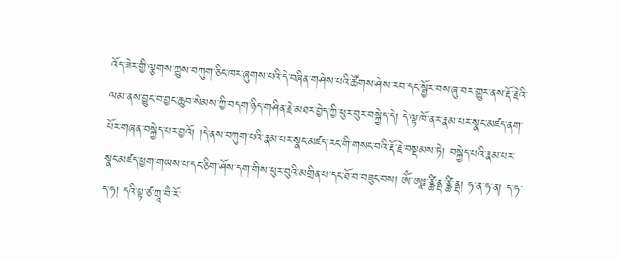འོད་ཟེར་གྱི་ལྕགས་ཀྱུས་བཀུག་ཅིང་ཁར་ཞུགས་པའི་དེ་བཞིན་གཤེས་པའི་ཚོགས་ཤེས་རབ་དང་སྦྱོར་བས་ཞུ་བར་གྱུར་ནས་རྡོ་རྗེའི་ལམ་ནས་བྱུང་བ་བྱང་ཆུབ་སེམས་ཀྱི་བདག་ཉིད་གཤིན་རྗེ་མཐར་བྱེད་ཀྱི་ཕུར་བུར་བསྐྱེད་དེ། དེ་ལྟ་ཁོ་ནར་རྣམ་པར་སྣང་མཛད་ནག་པོར་གཞན་བསྐྱེད་པར་བྱའོ། །དེ་ནས་བཀུག་པའི་རྣམ་པར་སྣང་མཛད་རང་གི་གསང་བའི་རྡོ་རྗེ་བསྡམས་ཏེ། བསྐྱེད་པའི་རྣམ་པར་སྣང་མཛད་ཕྱག་གཡས་པ་དང་ཅིག་ཤོས་དག་གིས་ཕུར་བུའི་མགྲིན་པ་དང་ཐོ་བ་བཟུང་བས། ཨོཾ་ཨཱཿ་ཙྪི་ནྡ་ཙྪི་ནྡ། ཧ་ན་ཧ་ན། ད་ཧ་ད་ཧ། དའི་པྟ་ཙ་ཀྲཱ་བཻ་རོ་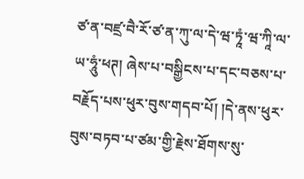ཙ་ན་བཛྲ་བཻ་རོ་ཙ་ན་ཀུ་ལ་དེ་ཝ་ཏཱཾ་ཝ་ཀཱི་ལ་ཡ་ཧཱུཾ་ཕཊ། ཞེས་པ་བསྒྱིངས་པ་དང་བཅས་པ་བརྗོད་པས་ཕུར་བུས་གདབ་པོ། །དེ་ནས་ཕུར་བུས་བཏབ་པ་ཙམ་གྱི་རྗེས་ཐོགས་སུ་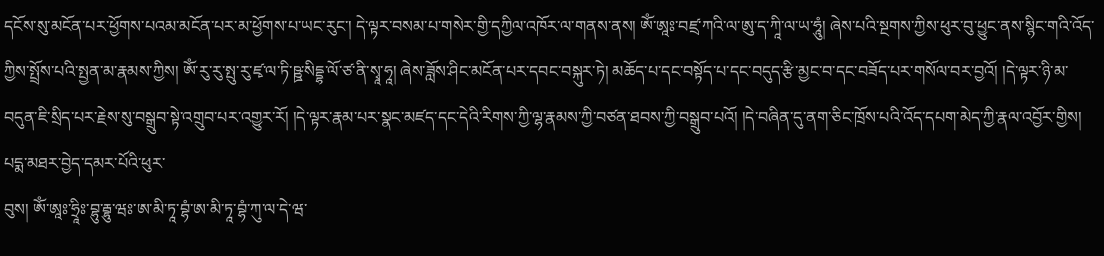དངོས་སུ་མངོན་པར་ཕྱོགས་པའམ་མངོན་པར་མ་ཕྱོགས་པ་ཡང་རུང་། དེ་ལྟར་བསམ་པ་གསེར་གྱི་དཀྱིལ་འཁོར་ལ་གནས་ནས། ཨོཾ་ཨཱཿ་བཛྲ་ཀའི་ལ་ཨུ་ད་ཀཱི་ལ་ཡ་ཧཱུཾ། ཞེས་པའི་སྔགས་ཀྱིས་ཕུར་བུ་ཕྱུང་ནས་སྙིང་གའི་འོད་ཀྱིས་སྤྲོས་པའི་སྤྱན་མ་རྣམས་ཀྱིས། ཨོཾ་རུ་རུ་སྤུ་རུ་ཛྭ་ལ་ཏི་ཥྛ་སིདྡྷ་ལོ་ཙ་ནི་སྭཱ་ཧཱ། ཞེས་ཟློས་ཤིང་མངོན་པར་དབང་བསྐུར་ཏེ། མཆོད་པ་དང་བསྟོད་པ་དང་བདུད་རྩི་མྱང་བ་དང་བཟོད་པར་གསོལ་བར་བྱའོ། །དེ་ལྟར་ཉི་མ་བདུན་ཇི་སྲིད་པར་རྗེས་སུ་བསྒྲུབ་སྟེ་འགྲུབ་པར་འགྱུར་རོ། །དེ་ལྟར་རྣམ་པར་སྣང་མཛད་དང་དེའི་རིགས་ཀྱི་ལྷ་རྣམས་ཀྱི་བཙན་ཐབས་ཀྱི་བསྒྲུབ་པའོ། །དེ་བཞིན་དུ་ནག་ཅིང་ཁྲོས་པའི་འོད་དཔག་མེད་ཀྱི་རྣལ་འབྱོར་གྱིས། པདྨ་མཐར་བྱེད་དམར་པོའི་ཕུར་
བུས། ཨོཾ་ཨཱཿ་ཧྲཱིཿ་བྷུ་རྦྷུ་ཝཿ་ཨ་མི་ཏཱ་བྷཾ་ཨ་མི་ཏཱ་བྷཾ་ཀུ་ལ་དེ་ཝ་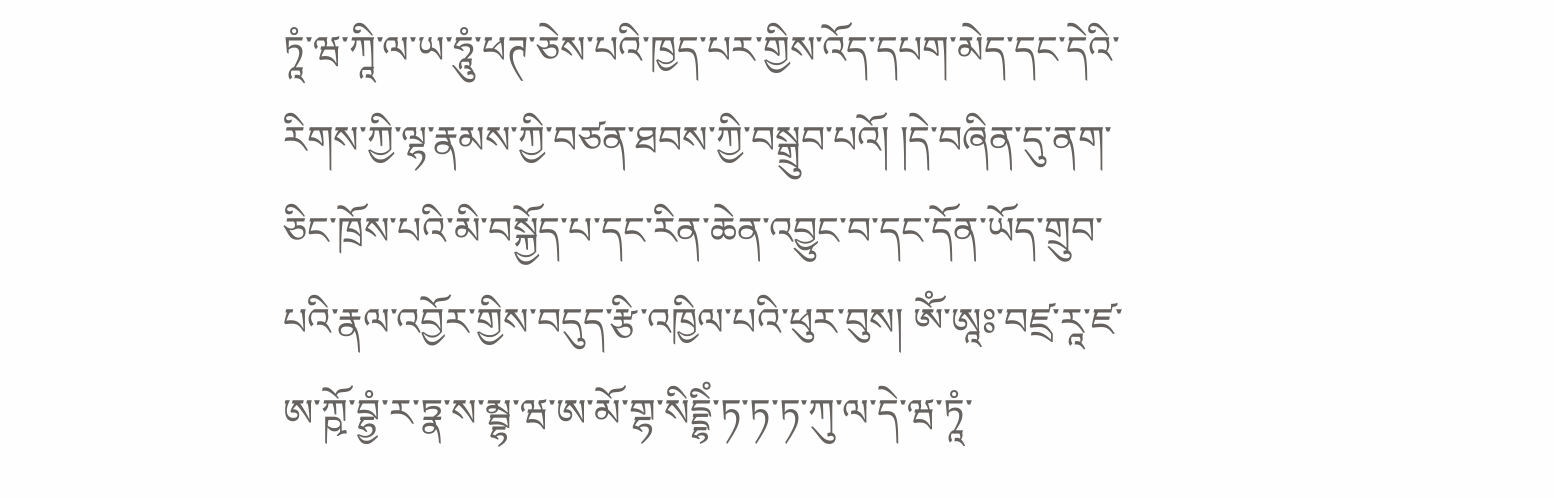ཏཱཾ་ཝ་ཀཱི་ལ་ཡ་ཧཱུཾ་ཕཊ་ཅེས་པའི་ཁྱད་པར་གྱིས་འོད་དཔག་མེད་དང་དེའི་རིགས་ཀྱི་ལྷ་རྣམས་ཀྱི་བཙན་ཐབས་ཀྱི་བསྒྲུབ་པའོ། །དེ་བཞིན་དུ་ནག་ཅིང་ཁྲོས་པའི་མི་བསྐྱོད་པ་དང་རིན་ཆེན་འབྱུང་བ་དང་དོན་ཡོད་གྲུབ་པའི་རྣལ་འབྱོར་གྱིས་བདུད་རྩི་འཁྱིལ་པའི་ཕུར་བུས། ཨོཾ་ཨཱཿ་བཛྲ་རཱ་ཛ་ཨ་ཀྵོ་བྷྱཾ་ར་ཏྣ་ས་མྦྷ་ཝ་ཨ་མོ་གྷ་སིདྡྷིཾ་ཏ་ཏ་ཏ་ཀུ་ལ་དེ་ཝ་ཏཱཾ་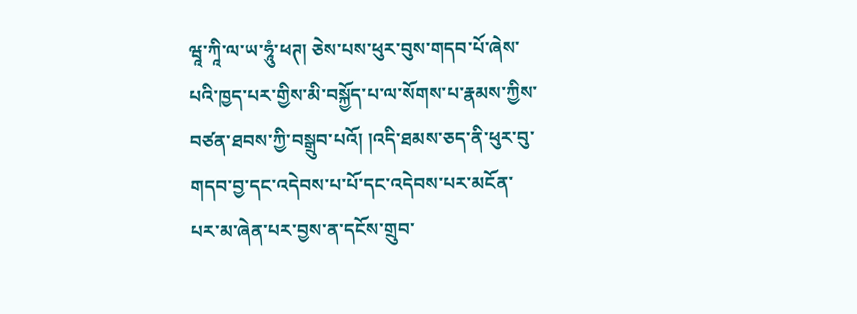ཝཱ་ཀཱི་ལ་ཡ་ཧཱུཾ་ཕཊ། ཅེས་པས་ཕུར་བུས་གདབ་པོ་ཞེས་པའི་ཁྱད་པར་གྱིས་མི་བསྐྱོད་པ་ལ་སོགས་པ་རྣམས་ཀྱིས་བཙན་ཐབས་ཀྱི་བསྒྲུབ་པའོ། །འདི་ཐམས་ཅད་ནི་ཕུར་བུ་གདབ་བྱ་དང་འདེབས་པ་པོ་དང་འདེབས་པར་མངོན་པར་མ་ཞེན་པར་བྱས་ན་དངོས་གྲུབ་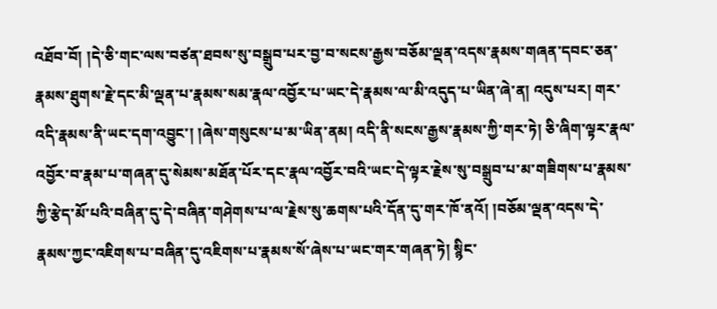འཐོབ་བོ། །དེ་ཅི་གང་ལས་བཙན་ཐབས་སུ་བསྒྲུབ་པར་བྱ་བ་སངས་རྒྱས་བཅོམ་ལྡན་འདས་རྣམས་གཞན་དབང་ཅན་རྣམས་ཐུགས་རྗེ་དང་མི་ལྡན་པ་རྣམས་སམ་རྣལ་འབྱོར་པ་ཡང་དེ་རྣམས་ལ་མི་འདུད་པ་ཡིན་ཞེ་ན། འདུས་པར། གར་འདི་རྣམས་ནི་ཡང་དག་འབྱུང་། །ཞེས་གསུངས་པ་མ་ཡིན་ནམ། འདི་ནི་སངས་རྒྱས་རྣམས་ཀྱི་གར་ཏེ། ཅི་ཞིག་ལྟར་རྣལ་འབྱོར་བ་རྣམ་པ་གཞན་དུ་སེམས་མཐོན་པོར་དང་རྣལ་འབྱོར་བའི་ཡང་དེ་ལྟར་རྗེས་སུ་བསྒྲུབ་པ་མ་གཟིགས་པ་རྣམས་ཀྱི་རྩེད་མོ་པའི་བཞིན་དུ་དེ་བཞིན་གཤེགས་པ་ལ་རྗེས་སུ་ཆགས་པའི་དོན་དུ་གར་ཁོ་ནའོ། །བཅོམ་ལྡན་འདས་དེ་རྣམས་ཀྱང་འཇིགས་པ་བཞིན་དུ་འཇིགས་པ་རྣམས་སོ་ཞེས་པ་ཡང་གར་གཞན་ཏེ། སྙིང་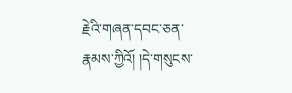རྗེའི་གཞན་དབང་ཅན་རྣམས་ཀྱིའོ། །དེ་གསུངས་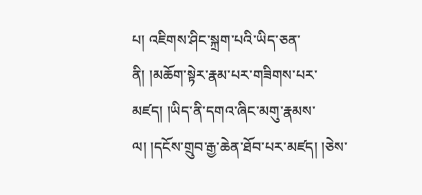པ། འཇིགས་ཤིང་སྐྲག་པའི་ཡིད་ཅན་ནི། །མཆོག་སྟེར་རྣམ་པར་གཟིགས་པར་མཛད། །ཡིད་ནི་དགའ་ཞིང་མགུ་རྣམས་ལ། །དངོས་གྲུབ་རྒྱ་ཆེན་ཐོབ་པར་མཛད། །ཅེས་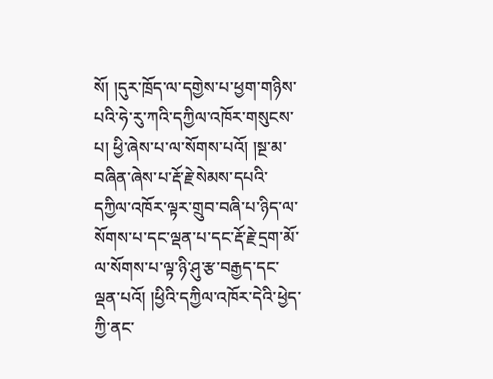སོ། །དུར་ཁྲོད་ལ་དགྱེས་པ་ཕྱག་གཉིས་པའི་ཧེ་རུ་ཀའི་དཀྱིལ་འཁོར་གསུངས་པ། ཕྱི་ཞེས་པ་ལ་སོགས་པའོ། །སྔ་མ་བཞིན་ཞེས་པ་རྡོ་རྗེ་སེམས་དཔའི་དཀྱིལ་འཁོར་ལྟར་གྲུབ་བཞི་པ་ཉིད་ལ་སོགས་པ་དང་ལྡན་པ་དང་རྡོ་རྗེ་དྲག་མོ་ལ་སོགས་པ་ལྟ་ཉི་ཤུ་རྩ་བརྒྱད་དང་
ལྡན་པའོ། །ཕྱིའི་དཀྱིལ་འཁོར་དེའི་ཕྱེད་ཀྱི་ནང་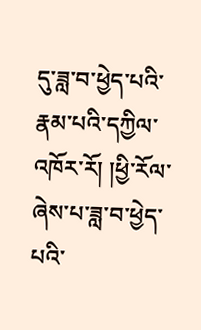དུ་ཟླ་བ་ཕྱེད་པའི་རྣམ་པའི་དཀྱིལ་འཁོར་རོ། །ཕྱི་རོལ་ཞེས་པ་ཟླ་བ་ཕྱེད་པའི་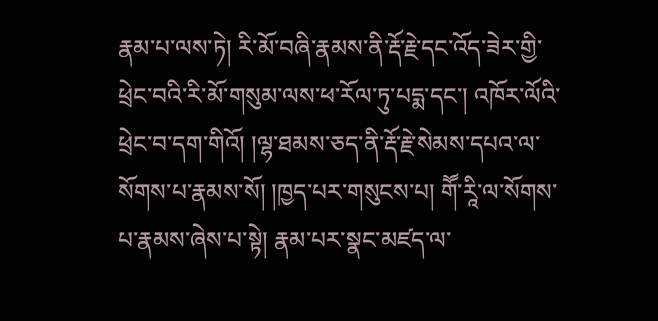རྣམ་པ་ལས་ཏེ། རི་མོ་བཞི་རྣམས་ནི་རྡོ་རྗེ་དང་འོད་ཟེར་གྱི་ཕྲེང་བའི་རི་མོ་གསུམ་ལས་ཕ་རོལ་ཏུ་པདྨ་དང་། འཁོར་ལོའི་ཕྲེང་བ་དག་གིའོ། །ལྷ་ཐམས་ཅད་ནི་རྡོ་རྗེ་སེམས་དཔའ་ལ་སོགས་པ་རྣམས་སོ། །ཁྱད་པར་གསུངས་པ། གཽ་རཱི་ལ་སོགས་པ་རྣམས་ཞེས་པ་སྟེ། རྣམ་པར་སྣང་མཛད་ལ་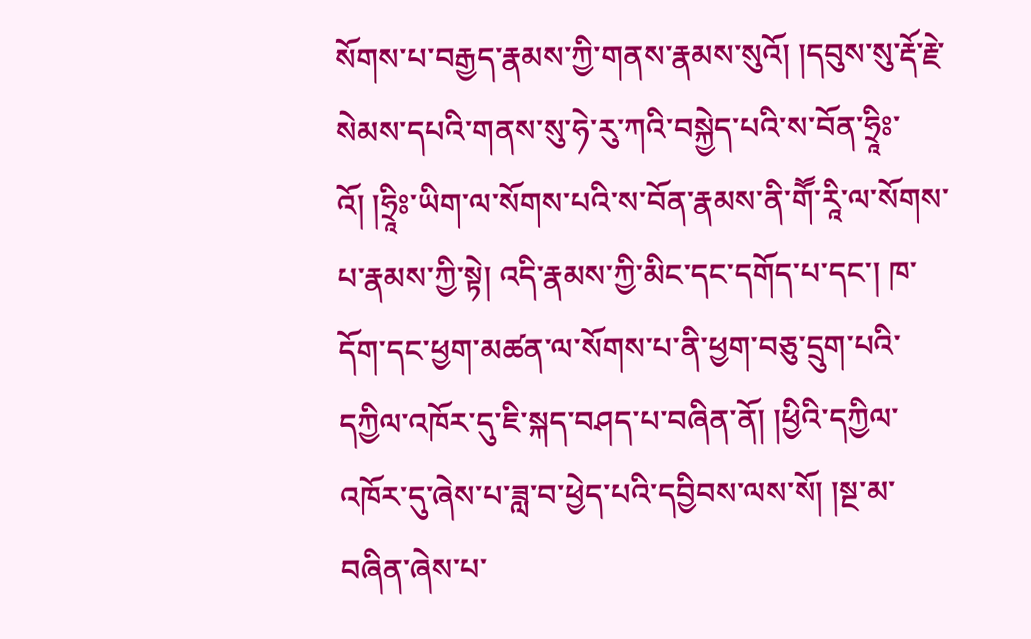སོགས་པ་བརྒྱད་རྣམས་ཀྱི་གནས་རྣམས་སུའོ། །དབུས་སུ་རྡོ་རྗེ་སེམས་དཔའི་གནས་སུ་ཧེ་རུ་ཀའི་བསྐྱེད་པའི་ས་བོན་ཧྲཱིཿ་འོ། །ཧྲཱིཿ་ཡིག་ལ་སོགས་པའི་ས་བོན་རྣམས་ནི་གཽ་རཱི་ལ་སོགས་པ་རྣམས་ཀྱི་སྟེ། འདི་རྣམས་ཀྱི་མིང་དང་དགོད་པ་དང་། ཁ་དོག་དང་ཕྱག་མཚན་ལ་སོགས་པ་ནི་ཕྱག་བཅུ་དྲུག་པའི་དཀྱིལ་འཁོར་དུ་ཇི་སྐད་བཤད་པ་བཞིན་ནོ། །ཕྱིའི་དཀྱིལ་འཁོར་དུ་ཞེས་པ་ཟླ་བ་ཕྱེད་པའི་དབྱིབས་ལས་སོ། །སྔ་མ་བཞིན་ཞེས་པ་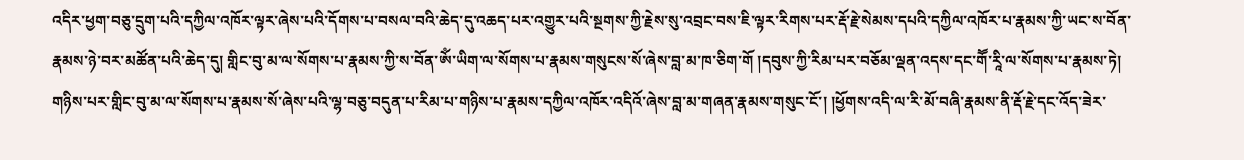འདིར་ཕྱག་བཅུ་དྲུག་པའི་དཀྱིལ་འཁོར་ལྟར་ཞེས་པའི་དོགས་པ་བསལ་བའི་ཆེད་དུ་འཆད་པར་འགྱུར་པའི་སྔགས་ཀྱི་རྗེས་སུ་འབྲང་བས་ཇི་ལྟར་རིགས་པར་རྡོ་རྗེ་སེམས་དཔའི་དཀྱིལ་འཁོར་པ་རྣམས་ཀྱི་ཡང་ས་བོན་རྣམས་ཉེ་བར་མཚོན་པའི་ཆེད་དུ། གླིང་བུ་མ་ལ་སོགས་པ་རྣམས་ཀྱི་ས་བོན་ཨོཾ་ཡིག་ལ་སོགས་པ་རྣམས་གསུངས་སོ་ཞེས་བླ་མ་ཁ་ཅིག་གོ །དབུས་ཀྱི་རིམ་པར་བཅོམ་ལྡན་འདས་དང་གཽ་རཱི་ལ་སོགས་པ་རྣམས་ཏེ། གཉིས་པར་གླིང་བུ་མ་ལ་སོགས་པ་རྣམས་སོ་ཞེས་པའི་ལྷ་བཅུ་བདུན་པ་རིམ་པ་གཉིས་པ་རྣམས་དཀྱིལ་འཁོར་འདིའོ་ཞེས་བླ་མ་གཞན་རྣམས་གསུང་ངོ་། །ཕྱོགས་འདི་ལ་རི་མོ་བཞི་རྣམས་ནི་རྡོ་རྗེ་དང་འོད་ཟེར་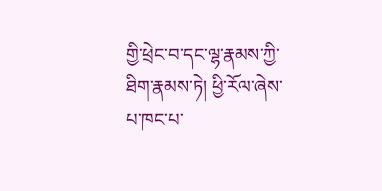གྱི་ཕྲེང་བ་དང་ལྷ་རྣམས་ཀྱི་ཐིག་རྣམས་ཏེ། ཕྱི་རོལ་ཞེས་པ་ཁང་པ་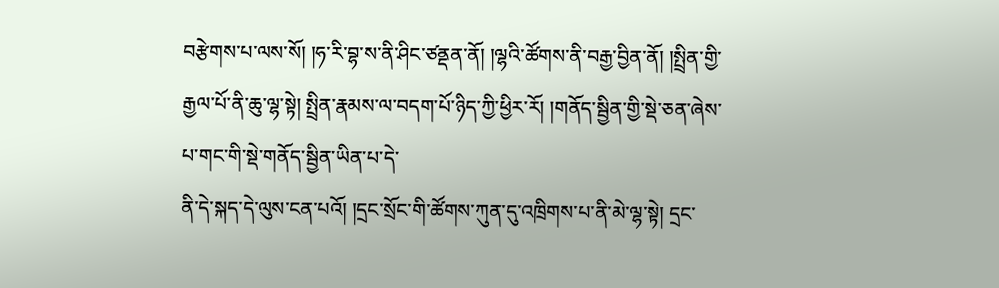བརྩེགས་པ་ལས་སོ། །ཧ་རི་བྷ་ས་ནི་ཤིང་ཙནྡན་ནོ། །ལྷའི་ཚོགས་ནི་བརྒྱ་བྱིན་ནོ། །སྤྲིན་གྱི་རྒྱལ་པོ་ནི་ཆུ་ལྷ་སྟེ། སྤྲིན་རྣམས་ལ་བདག་པོ་ཉིད་ཀྱི་ཕྱིར་རོ། །གནོད་སྦྱིན་གྱི་སྡེ་ཅན་ཞེས་པ་གང་གི་སྡེ་གནོད་སྦྱིན་ཡིན་པ་དེ་
ནི་དེ་སྐད་དེ་ལུས་ངན་པའོ། །དྲང་སྲོང་གི་ཚོགས་ཀུན་དུ་འཁྲིགས་པ་ནི་མེ་ལྷ་སྟེ། དྲང་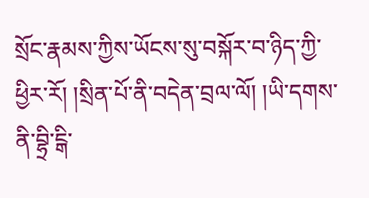སྲོང་རྣམས་ཀྱིས་ཡོངས་སུ་བསྐོར་བ་ཉིད་ཀྱི་ཕྱིར་རོ། །སྲིན་པོ་ནི་བདེན་བྲལ་ལོ། །ཡི་དགས་ནི་བྷྲི་ངྒི་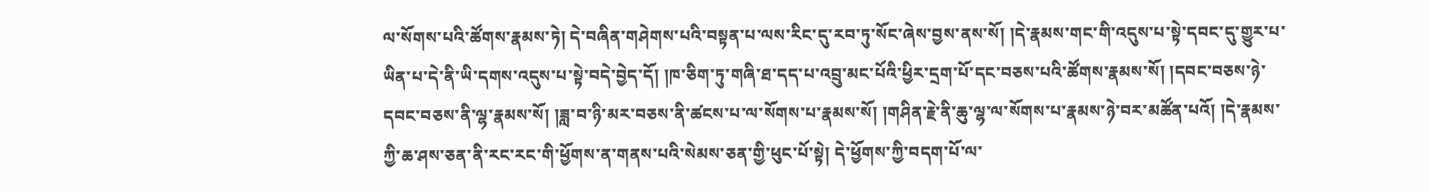ལ་སོགས་པའི་ཚོགས་རྣམས་ཏེ། དེ་བཞིན་གཤེགས་པའི་བསྟན་པ་ལས་རིང་དུ་རབ་ཏུ་སོང་ཞེས་བྱས་ནས་སོ། །དེ་རྣམས་གང་གི་འདུས་པ་སྟེ་དབང་དུ་གྱུར་པ་ཡིན་པ་དེ་ནི་ཡི་དགས་འདུས་པ་སྟེ་བདེ་བྱེད་དོ། །ཁ་ཅིག་ཏུ་གཞི་ཐ་དད་པ་འབྲུ་མང་པོའི་ཕྱིར་དྲག་པོ་དང་བཅས་པའི་ཚོགས་རྣམས་སོ། །དབང་བཅས་ཉེ་དབང་བཅས་ནི་ལྷ་རྣམས་སོ། །ཟླ་བ་ཉི་མར་བཅས་ནི་ཚངས་པ་ལ་སོགས་པ་རྣམས་སོ། །གཤིན་རྗེ་ནི་ཆུ་ལྷ་ལ་སོགས་པ་རྣམས་ཉེ་བར་མཚོན་པའོ། །དེ་རྣམས་ཀྱི་ཆ་ཤས་ཅན་ནི་རང་རང་གི་ཕྱོགས་ན་གནས་པའི་སེམས་ཅན་གྱི་ཕུང་པོ་སྟེ། དེ་ཕྱོགས་ཀྱི་བདག་པོ་ལ་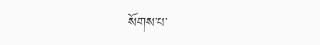སོགས་པ་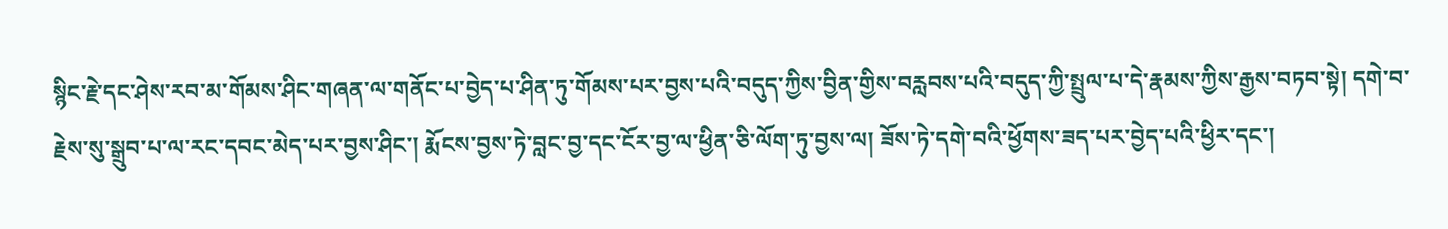སྙིང་རྗེ་དང་ཤེས་རབ་མ་གོམས་ཤིང་གཞན་ལ་གནོང་པ་བྱེད་པ་ཤིན་ཏུ་གོམས་པར་བྱས་པའི་བདུད་ཀྱིས་བྱིན་གྱིས་བརླབས་པའི་བདུད་ཀྱི་སྤྲུལ་པ་དེ་རྣམས་ཀྱིས་རྒྱས་བཏབ་སྟེ། དགེ་བ་རྗེས་སུ་སྒྲུབ་པ་ལ་རང་དབང་མེད་པར་བྱས་ཤིང་། རྨོངས་བྱས་ཏེ་བླང་བྱ་དང་ངོར་བྱ་ལ་ཕྱིན་ཅི་ལོག་ཏུ་བྱས་ལ། ཟོས་ཏེ་དགེ་བའི་ཕྱོགས་ཟད་པར་བྱེད་པའི་ཕྱིར་དང་།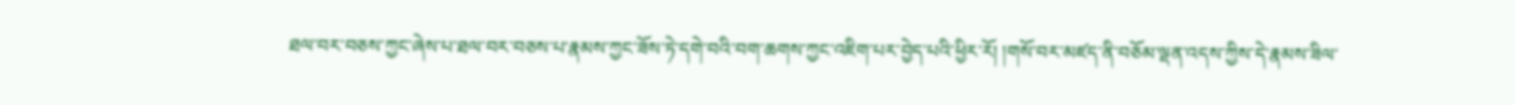ཐལ་བར་བཅས་ཀྱང་ཞེས་པ་ཐལ་བར་བཅས་པ་རྣམས་ཀྱང་ཟོས་ཏེ་དགེ་བའི་བག་ཆགས་ཀྱང་འཇིག་པར་བྱེད་པའི་ཕྱིར་རོ། །གསོ་བར་མཛད་ནི་བཅོམ་ལྡན་འདས་ཀྱིས་དེ་རྣམས་ཟིལ་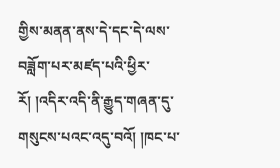གྱིས་མནན་ནས་དེ་དང་དེ་ལས་བཟློག་པར་མཛད་པའི་ཕྱིར་རོ། །འདིར་འདི་ནི་རྒྱུད་གཞན་དུ་གསུངས་པའང་འདུ་བའོ། །ཁང་པ་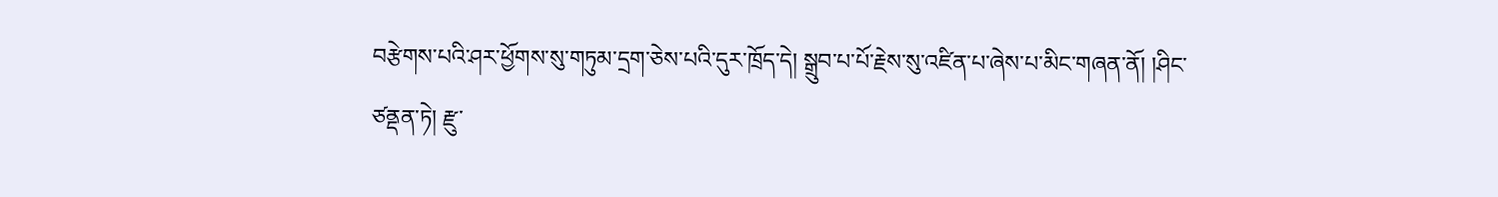བརྩེགས་པའི་ཤར་ཕྱོགས་སུ་གཏུམ་དྲག་ཅེས་པའི་དུར་ཁྲོད་དེ། སྒྲུབ་པ་པོ་རྗེས་སུ་འཛིན་པ་ཞེས་པ་མིང་གཞན་ནོ། །ཤིང་ཙནྡན་ཏེ། རྫུ་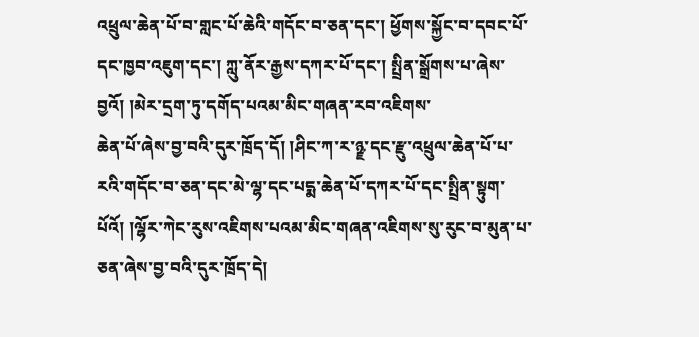འཕྲུལ་ཆེན་པོ་བ་གླང་པོ་ཆེའི་གདོང་བ་ཅན་དང་། ཕྱོགས་སྐྱོང་བ་དབང་པོ་དང་ཁྱབ་འཇུག་དང་། ཀླུ་ནོར་རྒྱས་དཀར་པོ་དང་། སྤྲིན་སྒྲོགས་པ་ཞེས་བྱའོ། །མེར་དྲག་ཏུ་དགོད་པའམ་མིང་གཞན་རབ་འཇིགས་
ཆེན་པོ་ཞེས་བྱ་བའི་དུར་ཁྲོད་དོ། །ཤིང་ཀ་ར་ཉྫ་དང་རྫུ་འཕྲུལ་ཆེན་པོ་པ་རའི་གདོང་བ་ཅན་དང་མེ་ལྷ་དང་པདྨ་ཆེན་པོ་དཀར་པོ་དང་སྤྲིན་སྟུག་པོའོ། །ལྷོར་ཀེང་རུས་འཇིགས་པའམ་མིང་གཞན་འཇིགས་སུ་རུང་བ་མུན་པ་ཅན་ཞེས་བྱ་བའི་དུར་ཁྲོད་དེ།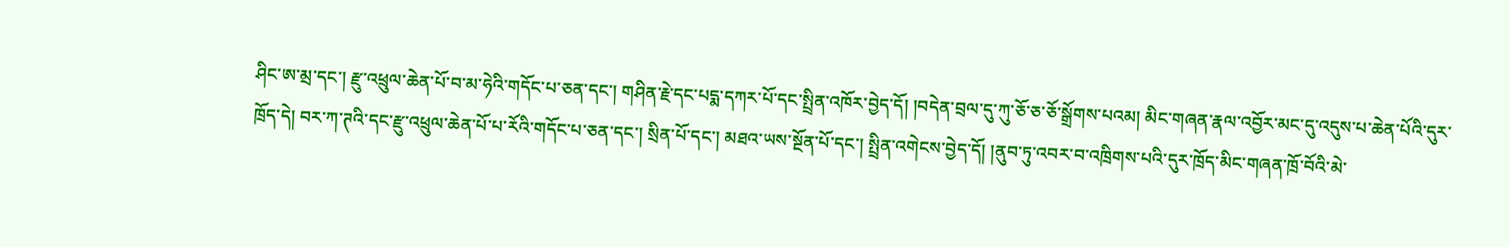ཤིང་ཨ་མྲ་དང་། རྫུ་འཕྲུལ་ཆེན་པོ་བ་མ་ཧེའི་གདོང་པ་ཅན་དང་། གཤིན་རྗེ་དང་པདྨ་དཀར་པོ་དང་སྤྲིན་འཁོར་བྱེད་དོ། །བདེན་བྲལ་དུ་ཀུ་ཅོ་ཅ་ཅོ་སྒྲོགས་པའམ། མིང་གཞན་རྣལ་འབྱོར་མང་དུ་འདུས་པ་ཆེན་པོའི་དུར་ཁྲོད་དེ། བར་ཀ་ཊའི་དང་རྫུ་འཕྲུལ་ཆེན་པོ་པ་རོའི་གདོང་པ་ཅན་དང་། སྲིན་པོ་དང་། མཐའ་ཡས་སྔོན་པོ་དང་། སྤྲིན་འགེངས་བྱེད་དོ། །ནུབ་ཏུ་འབར་བ་འཁྲིགས་པའི་དུར་ཁྲོད་མིང་གཞན་ཁྲོ་བོའི་མེ་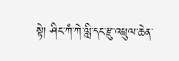སྟེ། ཤིང་ཀཾ་ཀེ་ལླི་དང་རྫུ་འཕྲུལ་ཆེན་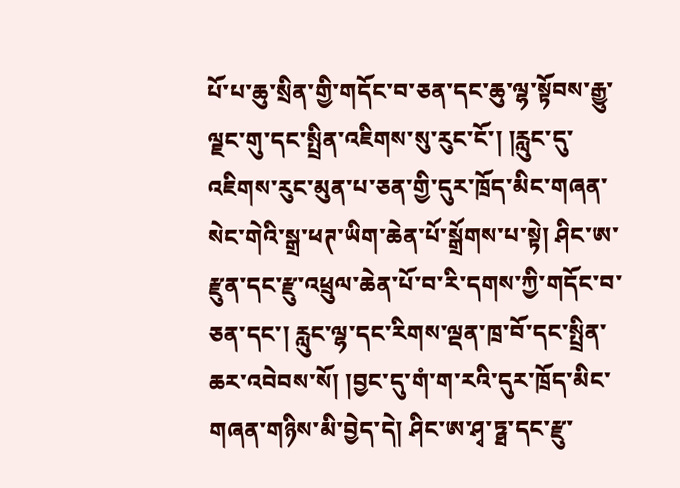པོ་པ་ཆུ་སྲིན་གྱི་གདོང་བ་ཅན་དང་ཆུ་ལྷ་སྟོབས་རྒྱུ་ལྗང་གུ་དང་སྤྲིན་འཇིགས་སུ་རུང་ངོ་། །རླུང་དུ་འཇིགས་རུང་མུན་པ་ཅན་གྱི་དུར་ཁྲོད་མིང་གཞན་སེང་གེའི་སྒྲ་ཕཊ་ཡིག་ཆེན་པོ་སྒྲོགས་པ་སྟེ། ཤིང་ཨ་རྫུན་དང་རྫུ་འཕྲུལ་ཆེན་པོ་བ་རི་དགས་ཀྱི་གདོང་བ་ཅན་དང་། རླུང་ལྷ་དང་རིགས་ལྡན་ཁྲ་བོ་དང་སྤྲིན་ཆར་འབེབས་སོ། །བྱང་དུ་གཾ་ག་རའི་དུར་ཁྲོད་མིང་གཞན་གཉིས་མི་བྱེད་དེ། ཤིང་ཨ་ཤྭ་ཏྠ་དང་རྫུ་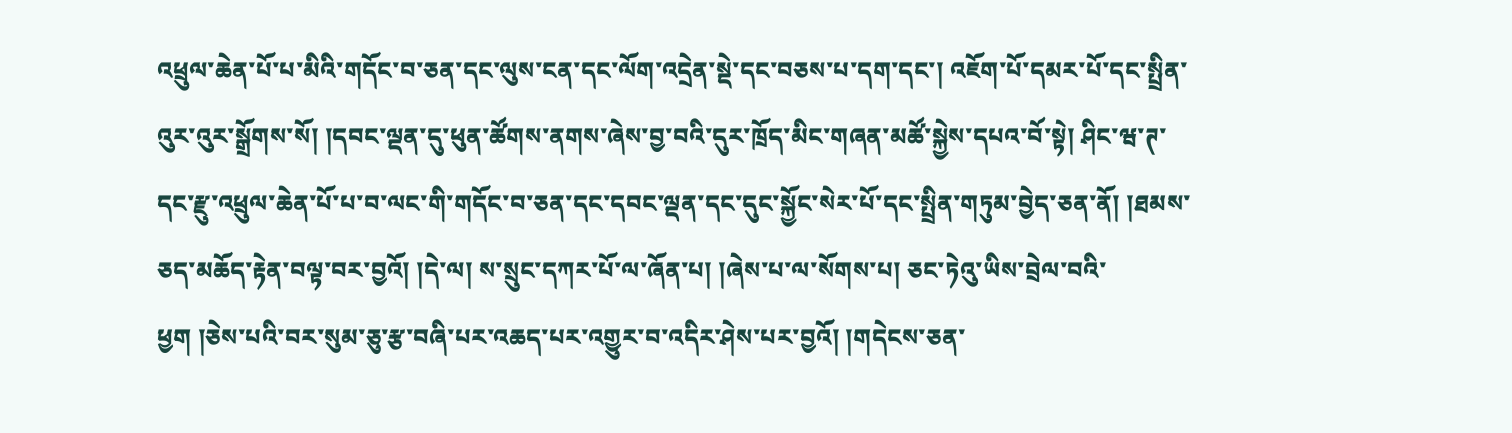འཕྲུལ་ཆེན་པོ་པ་མིའི་གདོང་བ་ཅན་དང་ལུས་ངན་དང་ལོག་འདྲེན་སྡེ་དང་བཅས་པ་དག་དང་། འཇོག་པོ་དམར་པོ་དང་སྤྲིན་འུར་འུར་སྒྲོགས་སོ། །དབང་ལྡན་དུ་ཕུན་ཚོགས་ནགས་ཞེས་བྱ་བའི་དུར་ཁྲོད་མིང་གཞན་མཚོ་སྐྱེས་དཔའ་བོ་སྟེ། ཤིང་ཝ་ཊ་དང་རྫུ་འཕྲུལ་ཆེན་པོ་པ་བ་ལང་གི་གདོང་བ་ཅན་དང་དབང་ལྡན་དང་དུང་སྐྱོང་སེར་པོ་དང་སྤྲིན་གཏུམ་བྱེད་ཅན་ནོ། །ཐམས་ཅད་མཆོད་རྟེན་བལྟ་བར་བྱའོ། །དེ་ལ། ས་སྲུང་དཀར་པོ་ལ་ཞོན་པ། །ཞེས་པ་ལ་སོགས་པ། ཅང་ཏེའུ་ཡིས་བྲེལ་བའི་ཕྱག །ཅེས་པའི་བར་སུམ་ཅུ་རྩ་བཞི་པར་འཆད་པར་འགྱུར་བ་འདིར་ཤེས་པར་བྱའོ། །གདེངས་ཅན་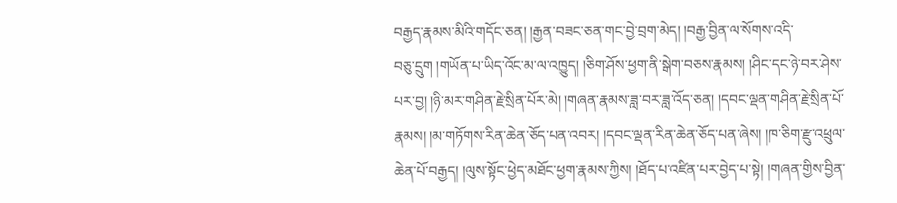བརྒྱད་རྣམས་མིའི་གདོང་ཅན། །རྒྱན་བཟང་ཅན་གང་བྱེ་བྲག་མེད། །བརྒྱ་བྱིན་ལ་སོགས་འདི་
བཅུ་དྲུག །གཡོན་པ་ཡིད་འོང་མ་ལ་འཁྱུད། །ཅིག་ཤོས་ཕྱག་ནི་སྒེག་བཅས་རྣམས། །ཤིང་དང་ཉེ་བར་ཤེས་པར་བྱ། །ཉི་མར་གཤིན་རྗེ་སྲིན་པོར་མེ། །གཞན་རྣམས་ཟླ་བར་ཟླ་འོད་ཅན། །དབང་ལྡན་གཤིན་རྗེ་སྲིན་པོ་རྣམས། །མ་གཏོགས་རིན་ཆེན་ཅོད་པན་འབར། །དབང་ལྡན་རིན་ཆེན་ཅོད་པན་ཞེས། །ཁ་ཅིག་རྫུ་འཕྲུལ་ཆེན་པོ་བརྒྱད། །ལུས་སྟོང་ཕྱེད་མཐོང་ཕྱག་རྣམས་ཀྱིས། །ཐོད་པ་འཛིན་པར་བྱེད་པ་སྟེ། །གཞན་གྱིས་བྱིན་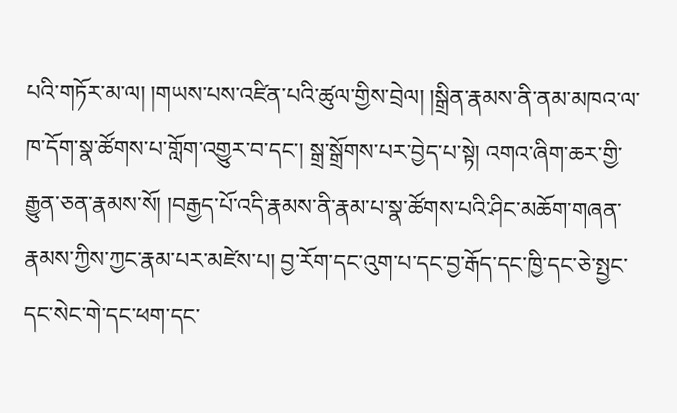པའི་གཏོར་མ་ལ། །གཡས་པས་འཛིན་པའི་ཚུལ་གྱིས་བྲེལ། །སྒྲིན་རྣམས་ནི་ནམ་མཁའ་ལ་ཁ་དོག་སྣ་ཚོགས་པ་གློག་འགྱུར་བ་དང་། སྒྲ་སྒྲོགས་པར་བྱེད་པ་སྟེ། འགའ་ཞིག་ཆར་གྱི་རྒྱུན་ཅན་རྣམས་སོ། །བརྒྱད་པོ་འདི་རྣམས་ནི་རྣམ་པ་སྣ་ཚོགས་པའི་ཤིང་མཆོག་གཞན་རྣམས་ཀྱིས་ཀྱང་རྣམ་པར་མཛེས་པ། བྱ་རོག་དང་འུག་པ་དང་བྱ་རྒོད་དང་ཁྱི་དང་ཅེ་སྤྱང་དང་སེང་གེ་དང་ཕག་དང་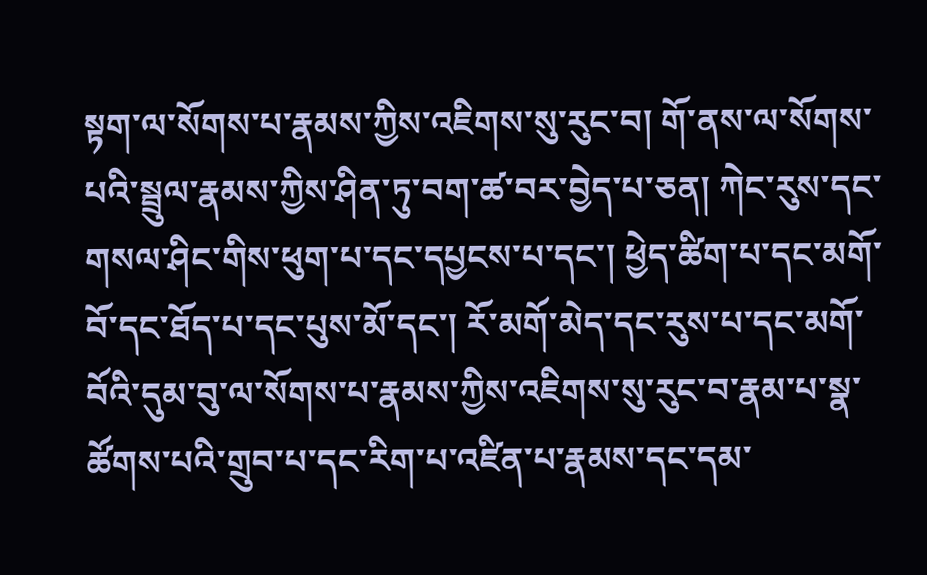སྟག་ལ་སོགས་པ་རྣམས་ཀྱིས་འཇིགས་སུ་རུང་བ། གོ་ནས་ལ་སོགས་པའི་སྦྲུལ་རྣམས་ཀྱིས་ཤིན་ཏུ་བག་ཚ་བར་བྱེད་པ་ཅན། ཀེང་རུས་དང་གསལ་ཤིང་གིས་ཕུག་པ་དང་དཔྱངས་པ་དང་། ཕྱེད་ཚིག་པ་དང་མགོ་བོ་དང་ཐོད་པ་དང་པུས་མོ་དང་། རོ་མགོ་མེད་དང་རུས་པ་དང་མགོ་བོའི་དུམ་བུ་ལ་སོགས་པ་རྣམས་ཀྱིས་འཇིགས་སུ་རུང་བ་རྣམ་པ་སྣ་ཚོགས་པའི་གྲུབ་པ་དང་རིག་པ་འཛིན་པ་རྣམས་དང་དམ་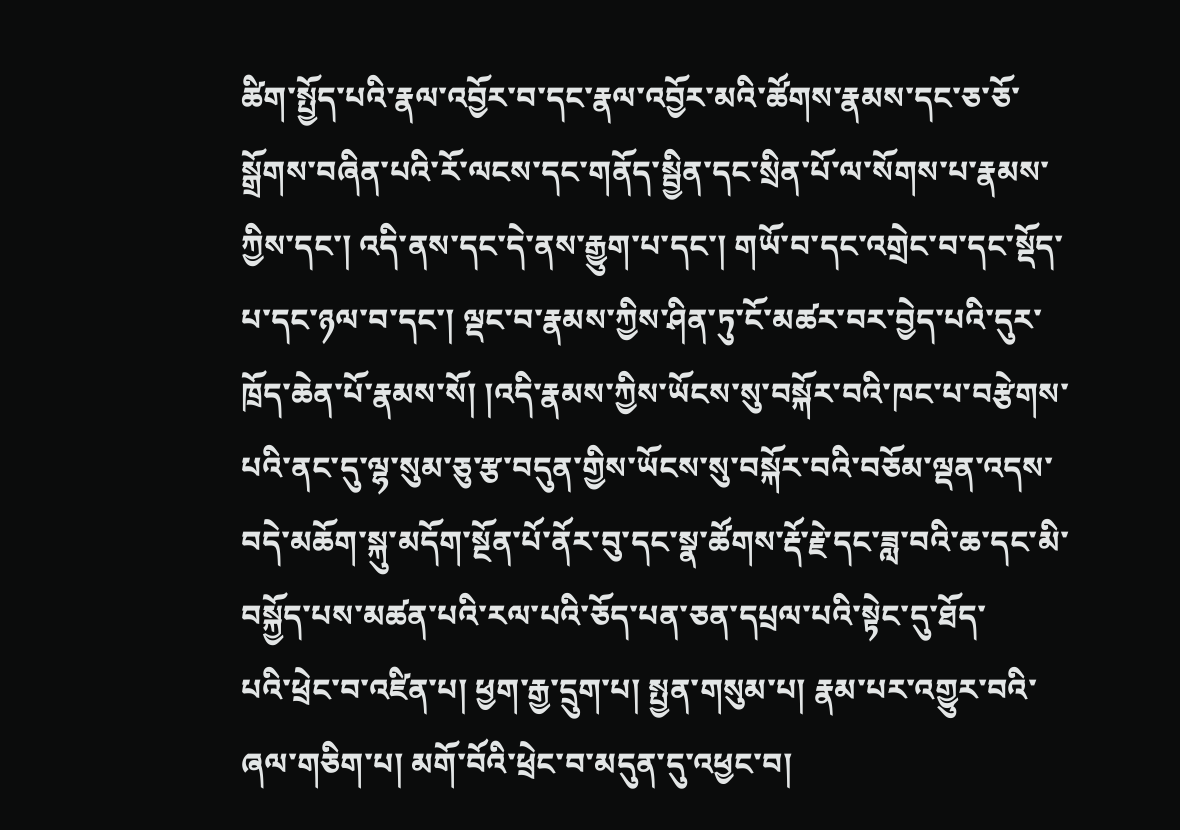ཚིག་སྤྱོད་པའི་རྣལ་འབྱོར་བ་དང་རྣལ་འབྱོར་མའི་ཚོགས་རྣམས་དང་ཅ་ཅོ་སྒྲོགས་བཞིན་པའི་རོ་ལངས་དང་གནོད་སྦྱིན་དང་སྲིན་པོ་ལ་སོགས་པ་རྣམས་ཀྱིས་དང་། འདི་ནས་དང་དེ་ནས་རྒྱུག་པ་དང་། གཡོ་བ་དང་འགྲེང་བ་དང་སྡོད་པ་དང་ཉལ་བ་དང་། ལྡང་བ་རྣམས་ཀྱིས་ཤིན་ཏུ་ངོ་མཚར་བར་བྱེད་པའི་དུར་ཁྲོད་ཆེན་པོ་རྣམས་སོ། །འདི་རྣམས་ཀྱིས་ཡོངས་སུ་བསྐོར་བའི་ཁང་པ་བརྩེགས་པའི་ནང་དུ་ལྷ་སུམ་ཅུ་རྩ་བདུན་གྱིས་ཡོངས་སུ་བསྐོར་བའི་བཅོམ་ལྡན་འདས་བདེ་མཆོག་སྐུ་མདོག་སྔོན་པོ་ནོར་བུ་དང་སྣ་ཚོགས་རྡོ་རྗེ་དང་ཟླ་བའི་ཆ་དང་མི་བསྐྱོད་པས་མཚན་པའི་རལ་པའི་ཅོད་པན་ཅན་དཔྲལ་པའི་སྟེང་དུ་ཐོད་
པའི་ཕྲེང་བ་འཛིན་པ། ཕྱག་རྒྱ་དྲུག་པ། སྤྱན་གསུམ་པ། རྣམ་པར་འགྱུར་བའི་ཞལ་གཅིག་པ། མགོ་བོའི་ཕྲེང་བ་མདུན་དུ་འཕྱང་བ།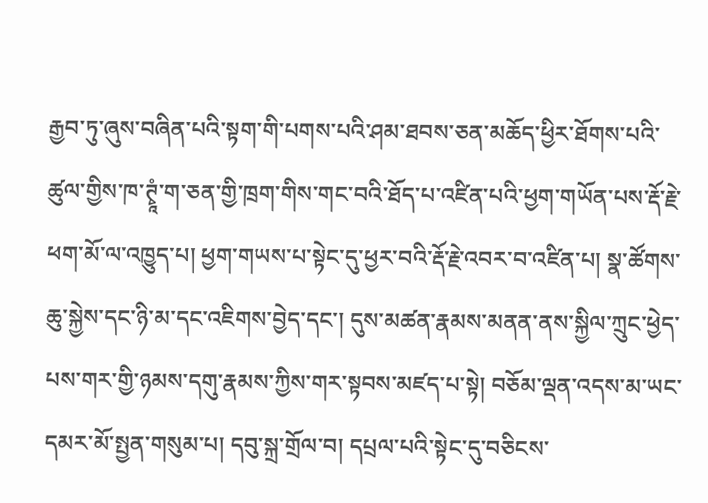རྒྱབ་ཏུ་ཞུས་བཞིན་པའི་སྟག་གི་པགས་པའི་ཤམ་ཐབས་ཅན་མཆོད་ཕྱིར་ཐོགས་པའི་ཚུལ་གྱིས་ཁ་ཊྭཱཾ་ག་ཅན་གྱི་ཁྲག་གིས་གང་བའི་ཐོད་པ་འཛིན་པའི་ཕྱག་གཡོན་པས་རྡོ་རྗེ་ཕག་མོ་ལ་འཁྱུད་པ། ཕྱག་གཡས་པ་སྟེང་དུ་ཕྱར་བའི་རྡོ་རྗེ་འབར་བ་འཛིན་པ། སྣ་ཚོགས་ཆུ་སྐྱེས་དང་ཉི་མ་དང་འཇིགས་བྱེད་དང་། དུས་མཚན་རྣམས་མནན་ནས་སྐྱིལ་ཀྲུང་ཕྱེད་པས་གར་གྱི་ཉམས་དགུ་རྣམས་ཀྱིས་གར་སྟབས་མཛད་པ་སྟེ། བཅོམ་ལྡན་འདས་མ་ཡང་དམར་མོ་སྤྱན་གསུམ་པ། དབུ་སྐྲ་གྲོལ་བ། དཔྲལ་པའི་སྟེང་དུ་བཅིངས་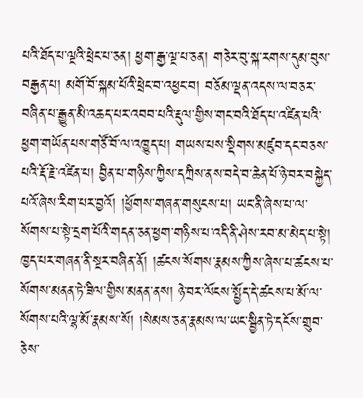པའི་ཐོད་པ་ལྔའི་ཕྲེང་པ་ཅན། ཕྱག་རྒྱ་ལྔ་པ་ཅན། གཅེར་བུ་སྐ་རགས་དུམ་བུས་བརྒྱན་པ། མགོ་བོ་སྐམ་པོའི་ཕྲེང་བ་འཕྱང་བ། བཅོམ་ལྡན་འདས་ལ་བཅར་བཞིན་པ་རྒྱུན་མི་འཆད་པར་འབབ་པའི་རྡུལ་གྱིས་གང་བའི་ཐོད་པ་འཛིན་པའི་ཕྱག་གཡོན་པས་གཙོ་བོ་ལ་འཁྱུད་པ། གཡས་པས་སྡིགས་མཛུབ་དང་བཅས་པའི་རྡོ་རྗེ་འཛིན་པ། བྱིན་པ་གཉིས་ཀྱིས་དཀྲིས་ནས་བདེ་བ་ཆེན་པོ་ཉེ་བར་བསྐྱེད་པའོ་ཞེས་རིག་པར་བྱའོ། །ཕྱོགས་གཞན་གསུངས་པ། ཡང་ནི་ཞེས་པ་ལ་སོགས་པ་སྟེ་དྲག་པོའི་གདན་ཅན་ཕྱག་གཉིས་པ་འདི་ནི་ཤེས་རབ་མ་མེད་པ་སྟེ། ཁྱད་པར་གཞན་ནི་སྔར་བཞིན་ནོ། །ཚངས་སོགས་རྣམས་ཀྱིས་ཞེས་པ་ཚངས་པ་སོགས་མནན་ཏེ་ཟིལ་གྱིས་མནན་ནས། ཉེ་བར་ལོངས་སྤྱོད་དེ་ཚངས་པ་མོ་ལ་སོགས་པའི་ལྷ་མོ་རྣམས་སོ། །སེམས་ཅན་རྣམས་ལ་ཡང་སྦྱིན་ཏེ་དངོས་གྲུབ་ཅེས་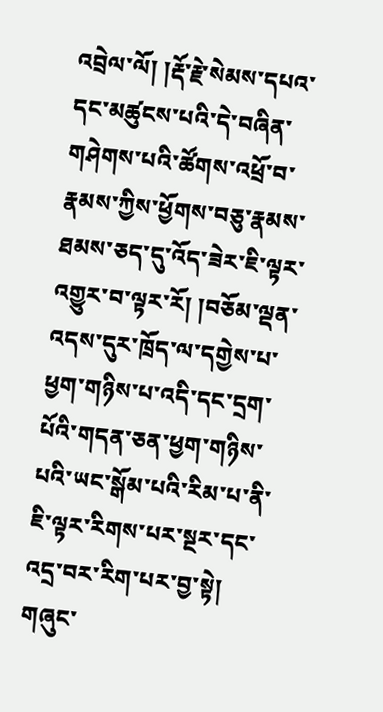འབྲེལ་ལོ། །རྡོ་རྗེ་སེམས་དཔའ་དང་མཚུངས་པའི་དེ་བཞིན་གཤེགས་པའི་ཚོགས་འཕྲོ་བ་རྣམས་ཀྱིས་ཕྱོགས་བཅུ་རྣམས་ཐམས་ཅད་དུ་འོད་ཟེར་ཇི་ལྟར་འགྱུར་བ་ལྟར་རོ། །བཅོམ་ལྡན་འདས་དུར་ཁྲོད་ལ་དགྱེས་པ་ཕྱག་གཉིས་པ་འདི་དང་དྲག་པོའི་གདན་ཅན་ཕྱག་གཉིས་པའི་ཡང་སྒོམ་པའི་རིམ་པ་ནི་ཇི་ལྟར་རིགས་པར་སྔར་དང་འདྲ་བར་རིག་པར་བྱ་སྟེ།
གཞུང་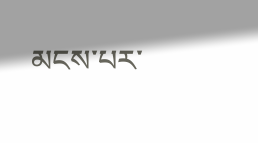མངས་པར་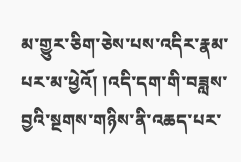མ་གྱུར་ཅིག་ཅེས་པས་འདིར་རྣམ་པར་མ་ཕྱེའོ། །འདི་དག་གི་བཟླས་བྱའི་སྔགས་གཉིས་ནི་འཆད་པར་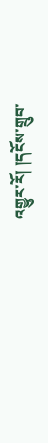འགྱུར་རོ། །དངོས་གྲུབ་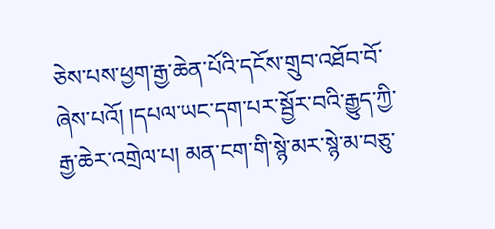ཅེས་པས་ཕྱག་རྒྱ་ཆེན་པོའི་དངོས་གྲུབ་འཐོབ་བོ་ཞེས་པའོ། །དཔལ་ཡང་དག་པར་སྦྱོར་བའི་རྒྱུད་ཀྱི་རྒྱ་ཆེར་འགྲེལ་པ། མན་ངག་གི་སྙེ་མར་སྙེ་མ་བཅུ་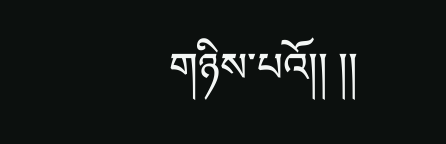གཉིས་པའོ།། །།